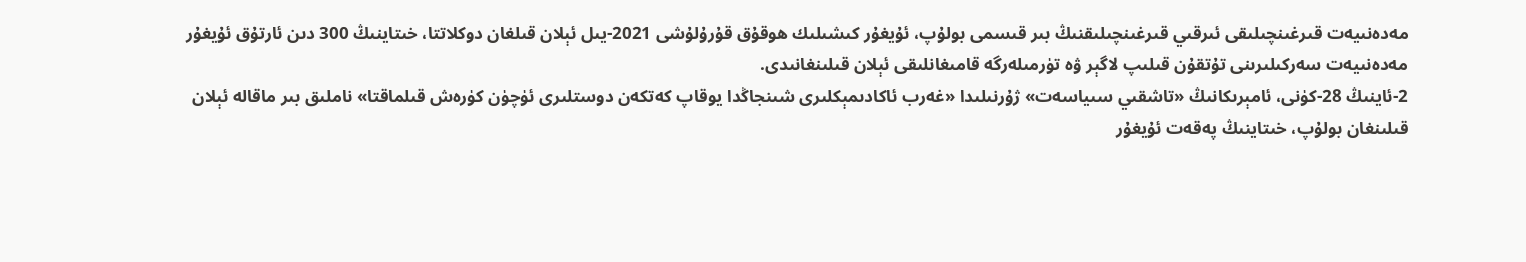مەدەنىيەت قىرغىنچىلىقى ئىرقىي قىرغىنچىلىقنىڭ بىر قىسمى بولۇپ، ئۇيغۇر كىشىلىك ھوقۇق قۇرۇلۇشى 2021-يىل ئېلان قىلغان دوكلاتتا، خىتاينىڭ 300 دىن ئارتۇق ئۇيغۇر مەدەنىيەت سەركىلىرىنى تۇتقۇن قىلىپ لاگېر ۋە تۈرمىلەرگە قامىغانلىقى ئېلان قىلىنغانىدى.
2-ئاينىڭ 28-كۈنى، ئامېرىكانىڭ «تاشقىي سىياسەت» ژۇرنىلىدا «غەرب ئاكادىمېكلىرى شىنجاڭدا يوقاپ كەتكەن دوستلىرى ئۈچۈن كۈرەش قىلماقتا» ناملىق بىر ماقالە ئېلان قىلىنغان بولۇپ، خىتاينىڭ پەقەت ئۇيغۇر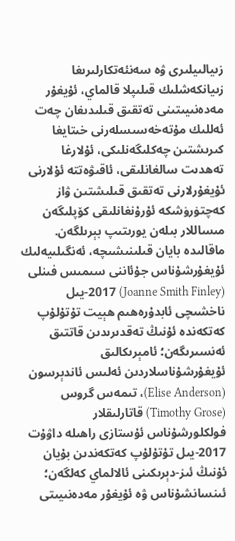زىيالىيلىرى ۋە سەنئەتكارلىرىغا زىيانكەشلىك قىلىپلا قالماي، ئۇيغۇر مەدەنىيىتىنى تەتقىق قىلىدىغان چەت ئەللىك مۇتەخەسىسلەرنى خىتايغا كىرىشتىن چەكلىگەنلىكى، ئۇلارغا تەھدىت سالغانلىقى، ئاقىۋەتتە ئۇلارنى ئۇيغۇرلارنى تەتقىق قىلىشتىن ۋاز كەچتۈرۈشكە ئۇرۇنغانلىقى كۆپلىگەن مىساللار بىلەن يورىتىپ بېرىلگەن.
ماقالىدە بايان قىلىنىشىچە، ئەنگىلىيەلىك ئۇيغۇرشۇناس جۇئاننى سىمىس فىنلى (Joanne Smith Finley) 2017-يىل ناخشىچى ئابدۇرەھىم ھېيت تۇتۇلۇپ كەتكەندە ئۇنىڭ تەقدىرىدىن قاتتىق ئەنسىرىگەن؛ ئامېرىكالىق ئۇيغۇرشۇناسلاردىن ئەلىس ئاندېرسون (Elise Anderson)، تىمەس گروس (Timothy Grose) قاتارلىقلار فولكلورشۇناس ئۇستازى راھىلە داۋۇت 2017-يىل تۇتۇلۇپ كەتكەندىن بۇيان ئۇنىڭ ئىز-دېرىكىنى ئالالماي كەلگەن؛ ئىنسانشۇناس ۋە ئۇيغۇر مەدەنىيىتى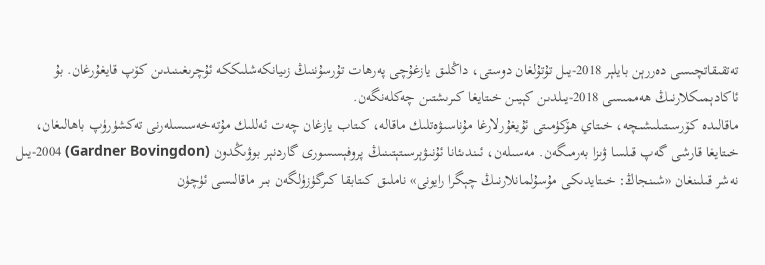تەتقىقاتچىسى دەررېن بايلېر 2018-يىل تۇتۇلغان دوستى، داڭلىق يازغۇچى پەرھات تۇرسۇننىڭ زىيانكەشلىككە ئۇچرىغىنىدىن كۆپ قايغۇرغان. بۇ ئاكادېمىكلارنىڭ ھەممىسى 2018-يىلدىن كېيىن خىتايغا كىرىشتىن چەكلەنگەن.
ماقالىدە كۆرسىتىلىشىچە، خىتاي ھۆكۈمىتى ئۇيغۇرلارغا مۇناسىۋەتلىك ماقالە، كىتاب يازغان چەت ئەللىك مۇتەخەسىسلەرنى تەكشۈرۈپ باھالىغان، خىتايغا قارشى گەپ قىلسا ۋىزا بەرمىگەن. مەسىلەن، ئىندىئانا ئۇنىۋېرسىتېتىنىڭ پروفېسسورى گاردنېر بوۋىڭدون (Gardner Bovingdon) 2004-يىل نەشر قىلىنغان «شىنجاڭ: خىتايدىكى مۇسۇلمانلارنىڭ چېگرا رايونى» ناملىق كىتابقا كىرگۈزۈلگەن بىر ماقالىسى ئۈچۈن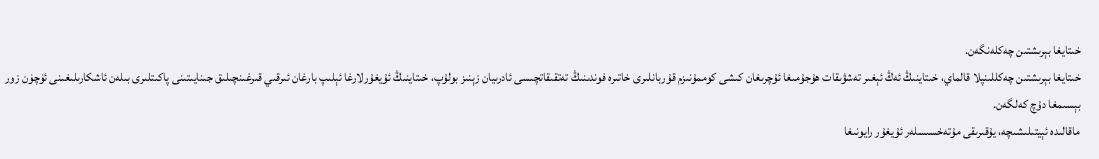خىتايغا بېرىشتىن چەكلەنگەن.
خىتايغا بېرىشتىن چەكللىنپلا قالماي، خىتاينىڭ ئەڭ ئېغىر تەشۋىقات ھۇجۇمىغا ئۇچرىغان كىشى كوممۇنىزم قۇربانلىرى خاتىرە فوندىنىڭ تەتقىقاتچىسى ئادرىيان زېنىز بولۇپ، خىتاينىڭ ئۇيغۇرلارغا ئېلىپ بارغان ئىرقىي قىرغىنچىلىق جىنايىتىنى پاكىتلىرى بىلەن ئاشكارىلىغىنى ئۈچۈن زور بېسىمغا دۇچ كەلگەن.
ماقالىدە ئېيتىلىشىچە، يۇقىرىقى مۇتەخسىسلەر ئۇيغۇر رايونىغا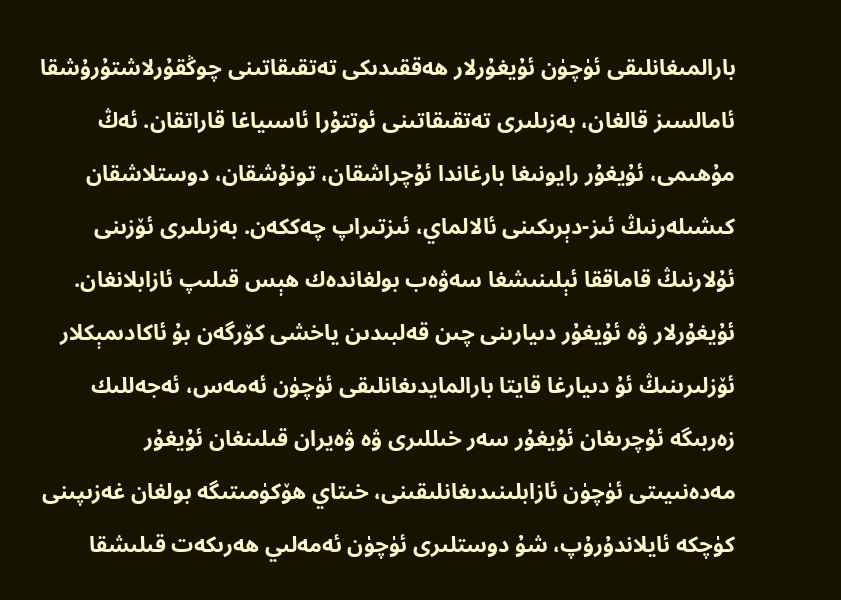بارالمىغانلىقى ئۈچۈن ئۇيغۇرلار ھەققىدىكى تەتقىقاتىنى چوڭقۇرلاشتۇرۇشقا ئامالسىز قالغان، بەزىلىرى تەتقىقاتىنى ئوتتۇرا ئاسىياغا قاراتقان. ئەڭ مۇھىمى، ئۇيغۇر رايونىغا بارغاندا ئۇچراشقان، تونۇشقان، دوستلاشقان كىشىلەرنىڭ ئىز-دېرىكىنى ئالالماي، ئىزتىراپ چەككەن. بەزىلىرى ئۆزىنى ئۇلارنىڭ قاماققا ئېلىنىشغا سەۋەب بولغاندەك ھېس قىلىپ ئازابلانغان.
ئۇيغۇرلار ۋە ئۇيغۇر دىيارىنى چىن قەلبىدىن ياخشى كۆرگەن بۇ ئاكادىمېكلار ئۆزلىرىنىڭ ئۇ دىيارغا قايتا بارالمايدىغانلىقى ئۈچۈن ئەمەس، ئەجەللىك زەربىگە ئۇچرىغان ئۇيغۇر سەر خىللىرى ۋە ۋەيران قىلىنغان ئۇيغۇر مەدەنىيىتى ئۈچۈن ئازابلىنىدىغانلىقىنى، خىتاي ھۆكۈمىتىگە بولغان غەزىپىنى كۈچكە ئايلاندۇرۇپ، شۇ دوستلىرى ئۈچۈن ئەمەلىي ھەرىكەت قىلىشقا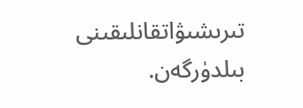تىرىشىۋاتقانلىقىنى بىلدۈرگەن.